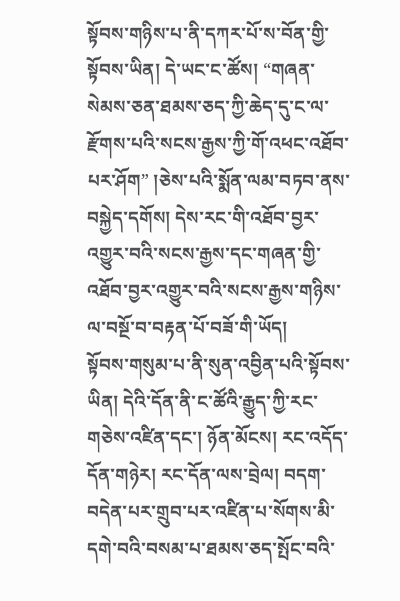སྟོབས་གཉིས་པ་ནི་དཀར་པོ་ས་བོན་གྱི་སྟོབས་ཡིན། དེ་ཡང་ང་ཚོས། “གཞན་སེམས་ཅན་ཐམས་ཅད་ཀྱི་ཆེད་དུ་ང་ལ་རྫོགས་པའི་སངས་རྒྱས་ཀྱི་གོ་འཕང་འཐོབ་པར་ཤོག” །ཅེས་པའི་སྨོན་ལམ་བཏབ་ནས་བསྐྱེད་དགོས། དེས་རང་གི་འཐོབ་བྱར་འགྱུར་བའི་སངས་རྒྱས་དང་གཞན་གྱི་འཐོབ་བྱར་འགྱུར་བའི་སངས་རྒྱས་གཉིས་ལ་བསྔོ་བ་བརྟན་པོ་བཟོ་གི་ཡོད།
སྟོབས་གསུམ་པ་ནི་སུན་འབྱིན་པའི་སྟོབས་ཡིན། དེའི་དོན་ནི་ང་ཚོའི་རྒྱུད་ཀྱི་རང་གཅེས་འཛིན་དང་། ཉོན་མོངས། རང་འདོད་དོན་གཉེར། རང་དོན་ལས་བྲེལ། བདག་བདེན་པར་གྲུབ་པར་འཛིན་པ་སོགས་མི་དགེ་བའི་བསམ་པ་ཐམས་ཅད་སྤོང་བའི་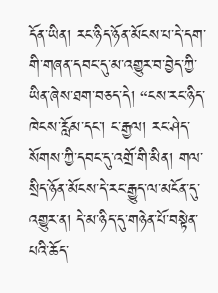དོན་ཡིན། རང་ཉིད་ཉོན་མོངས་པ་དེ་དག་གི་གཞན་དབང་དུ་མ་འགྱུར་བ་བྱེད་ཀྱི་ཡིན་ཞེས་ཐག་བཅད་དེ། “ངས་རང་ཉིད་ཁེངས་རློམ་དང་། ང་རྒྱལ། རང་ཤེད་སོགས་ཀྱི་དབང་དུ་འགྲོ་གི་མིན། གལ་སྲིད་ཉོན་མོངས་དེ་རང་རྒྱུད་ལ་མངོན་དུ་འགྱུར་ན། དེ་མ་ཉིད་དུ་གཉེན་པོ་བསྟེན་པའི་ཆོད་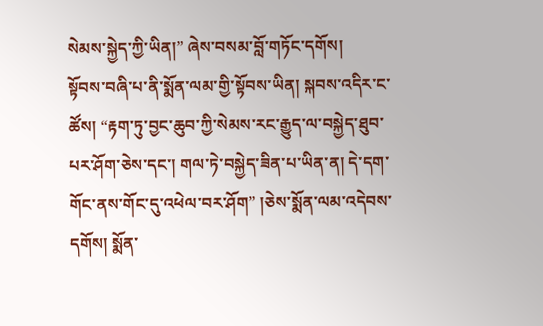སེམས་སྐྱེད་ཀྱི་ཡིན།” ཞེས་བསམ་བློ་གཏོང་དགོས།
སྟོབས་བཞི་པ་ནི་སྨོན་ལམ་གྱི་སྟོབས་ཡིན། སྐབས་འདིར་ང་ཚོས། “རྟག་ཏུ་བྱང་ཆུབ་ཀྱི་སེམས་རང་རྒྱུད་ལ་བསྐྱེད་ཐུབ་པར་ཤོག་ཅེས་དང་། གལ་ཏེ་བསྐྱེད་ཟིན་པ་ཡིན་ན། དེ་དག་གོང་ནས་གོང་དུ་འཕེལ་བར་ཤོག” །ཅེས་སྨོན་ལམ་འདེབས་དགོས། སྨོན་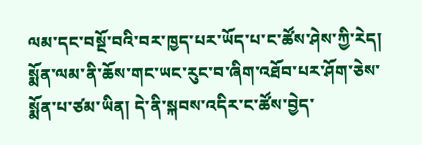ལམ་དང་བསྔོ་བའི་བར་ཁྱད་པར་ཡོད་པ་ང་ཚོས་ཤེས་ཀྱི་རེད། སྨོན་ལམ་ནི་ཆོས་གང་ཡང་རུང་བ་ཞིག་འཐོབ་པར་ཤོག་ཅེས་སྨོན་པ་ཙམ་ཡིན། དེ་ནི་སྐབས་འདིར་ང་ཚོས་བྱེད་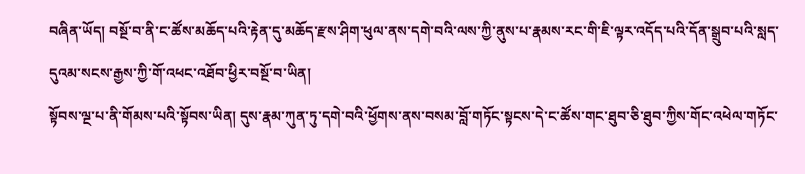བཞིན་ཡོད། བསྔོ་བ་ནི་ང་ཚོས་མཆོད་པའི་རྟེན་དུ་མཆོད་རྫས་ཤིག་ཕུལ་ནས་དགེ་བའི་ལས་ཀྱི་ནུས་པ་རྣམས་རང་གི་ཇི་ལྟར་འདོད་པའི་དོན་སྒྲུབ་པའི་སླད་དུའམ་སངས་རྒྱས་ཀྱི་གོ་འཕང་འཐོབ་ཕྱིར་བསྔོ་བ་ཡིན།
སྟོབས་ལྔ་པ་ནི་གོམས་པའི་སྟོབས་ཡིན། དུས་རྣམ་ཀུན་ཏུ་དགེ་བའི་ཕྱོགས་ནས་བསམ་བློ་གཏོང་སྟངས་དེ་ང་ཚོས་གང་ཐུབ་ཅི་ཐུབ་ཀྱིས་གོང་འཕེལ་གཏོང་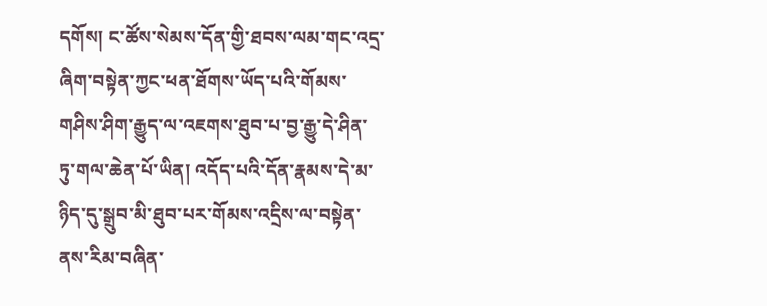དགོས། ང་ཚོས་སེམས་དོན་གྱི་ཐབས་ལམ་གང་འདྲ་ཞིག་བསྟེན་ཀྱང་ཕན་ཐོགས་ཡོད་པའི་གོམས་གཤིས་ཤིག་རྒྱུད་ལ་འཇགས་ཐུབ་པ་བྱ་རྒྱུ་དེ་ཤིན་ཏུ་གལ་ཆེན་པོ་ཡིན། འདོད་པའི་དོན་རྣམས་དེ་མ་ཉིད་དུ་སྒྲུབ་མི་ཐུབ་པར་གོམས་འདྲིས་ལ་བསྟེན་ནས་རིམ་བཞིན་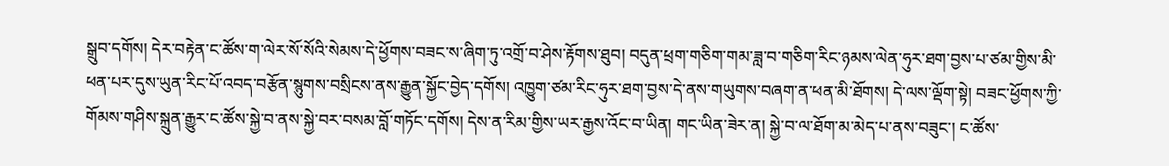སྒྲུབ་དགོས། དེར་བརྟེན་ང་ཚོས་ག་ལེར་སོ་སོའི་སེམས་དེ་ཕྱོགས་བཟང་ས་ཞིག་ཏུ་འགྲོ་བ་ཤེས་རྟོགས་ཐུབ། བདུན་ཕྲག་གཅིག་གམ་ཟླ་བ་གཅིག་རིང་ཉམས་ལེན་ཧུར་ཐག་བྱས་པ་ཙམ་གྱིས་མི་ཕན་པར་དུས་ཡུན་རིང་པོ་འབད་བརྩོན་སྙུགས་བསྲིངས་ནས་རྒྱུན་སྐྱོང་བྱེད་དགོས། འཁྱུག་ཙམ་རིང་ཧུར་ཐག་བྱས་དེ་ནས་གཡུགས་བཞག་ན་ཕན་མི་ཐོགས། དེ་ལས་ལྡོག་སྟེ། བཟང་ཕྱོགས་ཀྱི་གོམས་གཤིས་སྐྲུན་རྒྱུར་ང་ཚོས་སྐྱེ་བ་ནས་སྐྱེ་བར་བསམ་བློ་གཏོང་དགོས། དེས་ན་རིམ་གྱིས་ཡར་རྒྱས་འོང་བ་ཡིན། གང་ཡིན་ཟེར་ན། སྐྱེ་བ་ལ་ཐོག་མ་མེད་པ་ནས་བཟུང་། ང་ཚོས་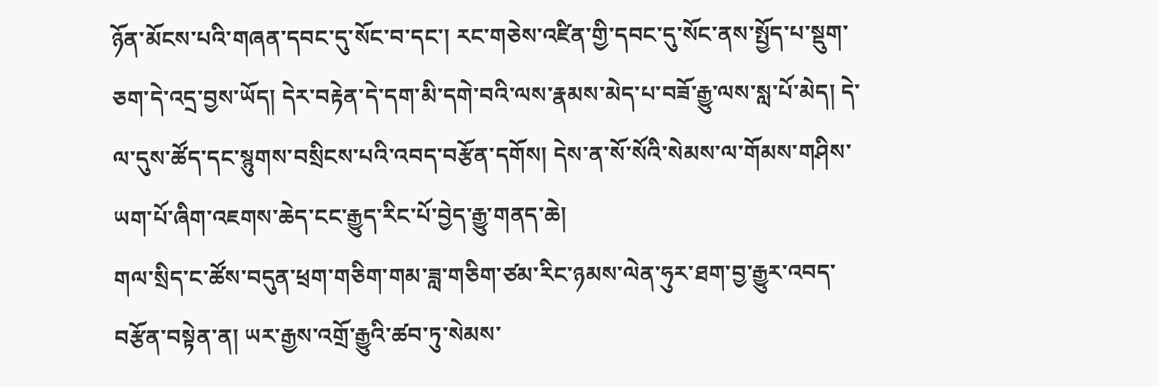ཉོན་མོངས་པའི་གཞན་དབང་དུ་སོང་བ་དང་། རང་གཅེས་འཛིན་གྱི་དབང་དུ་སོང་ནས་སྤྱོད་པ་སྡུག་ཅག་དེ་འདྲ་བྱས་ཡོད། དེར་བརྟེན་དེ་དག་མི་དགེ་བའི་ལས་རྣམས་མེད་པ་བཟོ་རྒྱུ་ལས་སླ་པོ་མེད། དེ་ལ་དུས་ཚོད་དང་སྙུགས་བསྲིངས་པའི་འབད་བརྩོན་དགོས། དེས་ན་སོ་སོའི་སེམས་ལ་གོམས་གཤིས་ཡག་པོ་ཞིག་འཇགས་ཆེད་ངང་རྒྱུད་རིང་པོ་བྱེད་རྒྱུ་གནད་ཆེ།
གལ་སྲིད་ང་ཚོས་བདུན་ཕྲག་གཅིག་གམ་ཟླ་གཅིག་ཙམ་རིང་ཉམས་ལེན་ཧུར་ཐག་བྱ་རྒྱུར་འབད་བརྩོན་བསྟེན་ན། ཡར་རྒྱས་འགྲོ་རྒྱུའི་ཚབ་ཏུ་སེམས་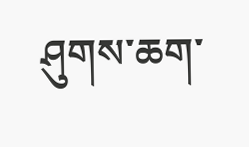ཤུགས་ཆག་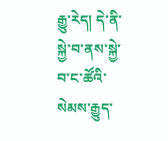རྒྱུ་རེད། དེ་ནི་སྐྱེ་བ་ནས་སྐྱེ་བ་ང་ཚོའི་སེམས་རྒྱུད་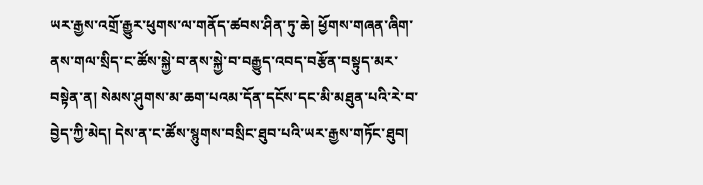ཡར་རྒྱས་འགྲོ་རྒྱུར་ཕུགས་ལ་གནོད་ཚབས་ཤིན་ཏུ་ཆེ། ཕྱོགས་གཞན་ཞིག་ནས་གལ་སྲིད་ང་ཚོས་སྐྱེ་བ་ནས་སྐྱེ་བ་བརྒྱུད་འབད་བརྩོན་བསྟུད་མར་བསྟེན་ན། སེམས་ཤུགས་མ་ཆག་པའམ་དོན་དངོས་དང་མི་མཐུན་པའི་རེ་བ་བྱེད་ཀྱི་མེད། དེས་ན་ང་ཚོས་སྙུགས་བསྲིང་ཐུབ་པའི་ཡར་རྒྱས་གཏོང་ཐུབ།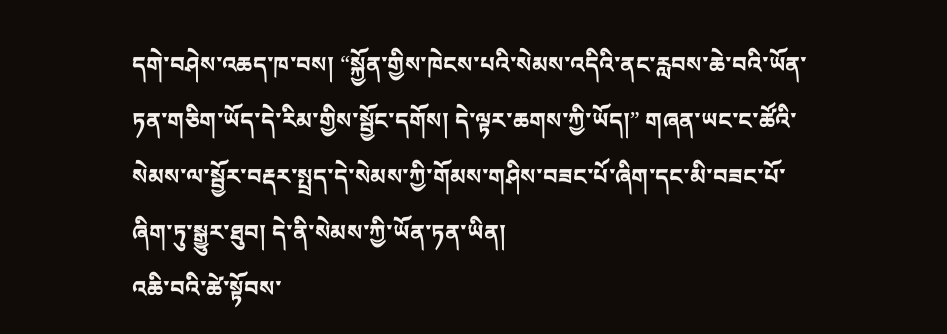དགེ་བཤེས་འཆད་ཁ་བས། “སྐྱོན་གྱིས་ཁེངས་པའི་སེམས་འདིའི་ནང་རླབས་ཆེ་བའི་ཡོན་ཏན་གཅིག་ཡོད་དེ་རིམ་གྱིས་སྦྱོང་དགོས། དེ་ལྟར་ཆགས་ཀྱི་ཡོད།” གཞན་ཡང་ང་ཚོའི་སེམས་ལ་སྦྱོར་བརྡར་སྤྲད་དེ་སེམས་ཀྱི་གོམས་གཤིས་བཟང་པོ་ཞིག་དང་མི་བཟང་པོ་ཞིག་ཏུ་སྒྱུར་ཐུབ། དེ་ནི་སེམས་ཀྱི་ཡོན་ཏན་ཡིན།
འཆི་བའི་ཚེ་སྟོབས་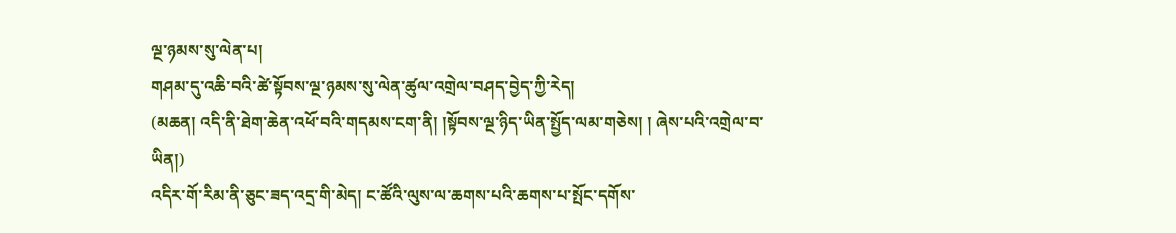ལྔ་ཉམས་སུ་ལེན་པ།
གཤམ་དུ་འཆི་བའི་ཚེ་སྟོབས་ལྔ་ཉམས་སུ་ལེན་ཚུལ་འགྲེལ་བཤད་བྱེད་ཀྱི་རེད།
(མཆན། འདི་ནི་ཐེག་ཆེན་འཕོ་བའི་གདམས་ངག་ནི། །སྟོབས་ལྔ་ཉིད་ཡིན་སྤྱོད་ལམ་གཅེས། ། ཞེས་པའི་འགྲེལ་བ་ཡིན།)
འདིར་གོ་རིམ་ནི་ཅུང་ཟད་འདྲ་གི་མེད། ང་ཚོའི་ལུས་ལ་ཆགས་པའི་ཆགས་པ་སྤོང་དགོས་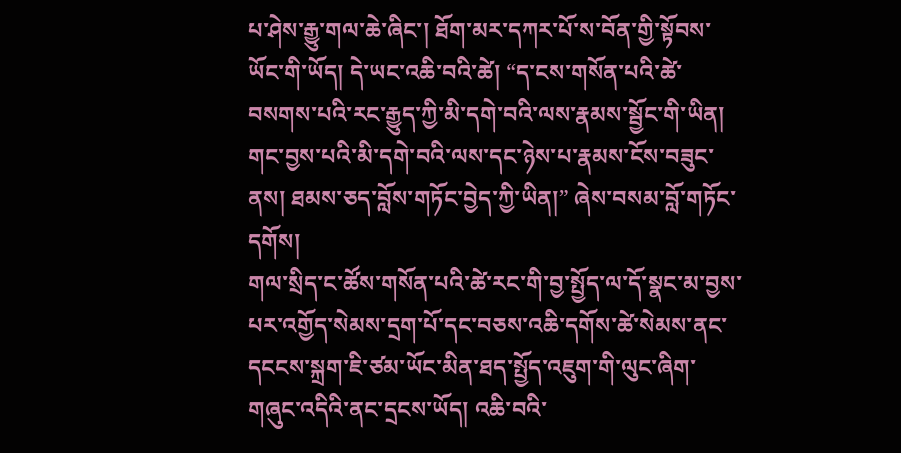པ་ཤེས་རྒྱུ་གལ་ཆེ་ཞིང་། ཐོག་མར་དཀར་པོ་ས་བོན་གྱི་སྟོབས་ཡོང་གི་ཡོད། དེ་ཡང་འཆི་བའི་ཚེ། “ད་ངས་གསོན་པའི་ཚེ་བསགས་པའི་རང་རྒྱུད་ཀྱི་མི་དགེ་བའི་ལས་རྣམས་སྦྱོང་གི་ཡིན། གང་བྱས་པའི་མི་དགེ་བའི་ལས་དང་ཉེས་པ་རྣམས་ངོས་བཟུང་ནས། ཐམས་ཅད་བློས་གཏོང་བྱེད་ཀྱི་ཡིན།” ཞེས་བསམ་བློ་གཏོང་དགོས།
གལ་སྲིད་ང་ཚོས་གསོན་པའི་ཚེ་རང་གི་བྱ་སྤྱོད་ལ་དོ་སྣང་མ་བྱས་པར་འགྱོད་སེམས་དྲག་པོ་དང་བཅས་འཆི་དགོས་ཚེ་སེམས་ནང་དངངས་སྐྲག་ཇི་ཙམ་ཡོང་མིན་ཐད་སྤྱོད་འཇུག་གི་ལུང་ཞིག་གཞུང་འདིའི་ནང་དྲངས་ཡོད། འཆི་བའི་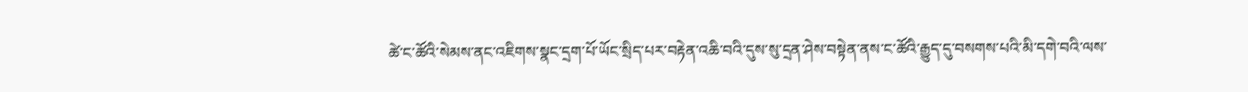ཚེ་ང་ཚོའི་སེམས་ནང་འཇིགས་སྣང་དྲག་པོ་ཡོང་སྲིད་པར་བརྟེན་འཆི་བའི་དུས་སུ་དྲན་ཤེས་བསྟེན་ནས་ང་ཚོའི་རྒྱུད་དུ་བསགས་པའི་མི་དགེ་བའི་ལས་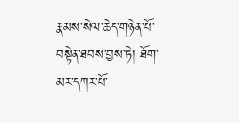རྣམས་སེལ་ཆེད་གཉེན་པོ་བསྟེན་ཐབས་བྱས་ཏེ། ཐོག་མར་དཀར་པོ་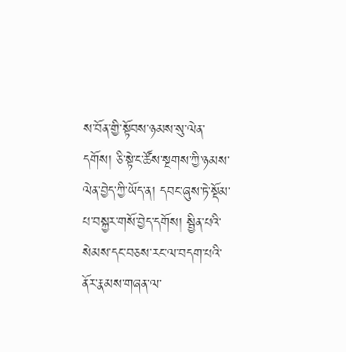ས་བོན་གྱི་སྟོབས་ཉམས་སུ་ལེན་དགོས། ཅི་སྟེ་ང་ཚོས་སྔགས་ཀྱི་ཉམས་ལེན་བྱེད་ཀྱི་ཡོད་ན། དབང་ཞུས་ཏེ་སྡོམ་པ་བསྐྱར་གསོ་བྱེད་དགོས། སྦྱིན་པའི་སེམས་དང་བཅས་རང་ལ་བདག་པའི་ནོར་རྣམས་གཞན་ལ་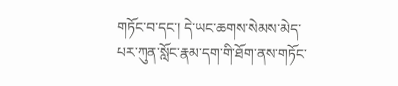གཏོང་བ་དང་། དེ་ཡང་ཆགས་སེམས་མེད་པར་ཀུན་སློང་རྣམ་དག་གི་ཐོག་ནས་གཏོང་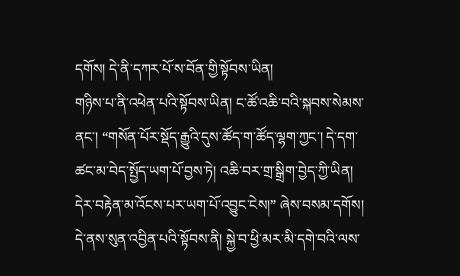དགོས། དེ་ནི་དཀར་པོ་ས་བོན་གྱི་སྟོབས་ཡིན།
གཉིས་པ་ནི་འཕེན་པའི་སྟོབས་ཡིན། ང་ཚོ་འཆི་བའི་སྐབས་སེམས་ནང་། “གསོན་པོར་སྡོད་རྒྱུའི་དུས་ཚོད་ག་ཚོད་ལྷག་ཀྱང་། དེ་དག་ཚང་མ་བེད་སྤྱོད་ཡག་པོ་བྱས་ཏེ། འཆི་བར་གྲ་སྒྲིག་བྱེད་ཀྱི་ཡིན། དེར་བརྟེན་མ་འོངས་པར་ཡག་པོ་འབྱུང་ངེས།” ཞེས་བསམ་དགོས།
དེ་ནས་སུན་འབྱིན་པའི་སྟོབས་ནི། སྐྱེ་བ་ཕྱི་མར་མི་དགེ་བའི་ལས་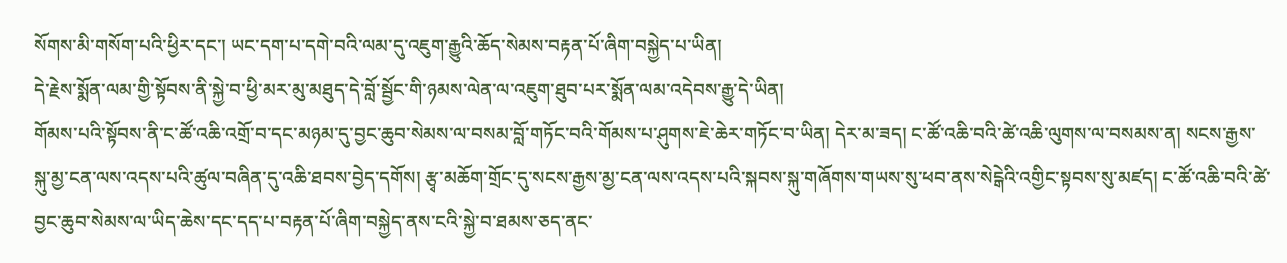སོགས་མི་གསོག་པའི་ཕྱིར་དང་། ཡང་དག་པ་དགེ་བའི་ལམ་དུ་འཇུག་རྒྱུའི་ཆོད་སེམས་བརྟན་པོ་ཞིག་བསྐྱེད་པ་ཡིན།
དེ་རྗེས་སྨོན་ལམ་གྱི་སྟོབས་ནི་སྐྱེ་བ་ཕྱི་མར་མུ་མཐུད་དེ་བློ་སྦྱོང་གི་ཉམས་ལེན་ལ་འཇུག་ཐུབ་པར་སྨོན་ལམ་འདེབས་རྒྱུ་དེ་ཡིན།
གོམས་པའི་སྟོབས་ནི་ང་ཚོ་འཆི་འགྲོ་བ་དང་མཉམ་དུ་བྱང་ཆུབ་སེམས་ལ་བསམ་བློ་གཏོང་བའི་གོམས་པ་ཤུགས་ཇེ་ཆེར་གཏོང་བ་ཡིན། དེར་མ་ཟད། ང་ཚོ་འཆི་བའི་ཚེ་འཆི་ལུགས་ལ་བསམས་ན། སངས་རྒྱས་སྐུ་མྱ་ངན་ལས་འདས་པའི་ཚུལ་བཞིན་དུ་འཆི་ཐབས་བྱེད་དགོས། རྩྭ་མཆོག་གྲོང་དུ་སངས་རྒྱས་མྱ་ངན་ལས་འདས་པའི་སྐབས་སྐུ་གཞོགས་གཡས་སུ་ཕབ་ནས་སེངྒེའི་འགྱིང་སྟབས་སུ་མཛད། ང་ཚོ་འཆི་བའི་ཚེ་བྱང་ཆུབ་སེམས་ལ་ཡིད་ཆེས་དང་དད་པ་བརྟན་པོ་ཞིག་བསྐྱེད་ནས་ངའི་སྐྱེ་བ་ཐམས་ཅད་ནང་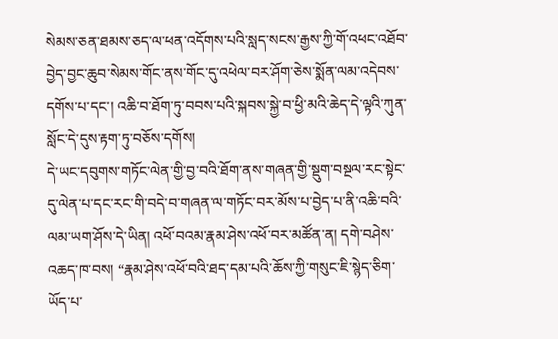སེམས་ཅན་ཐམས་ཅད་ལ་ཕན་འདོགས་པའི་སླད་སངས་རྒྱས་ཀྱི་གོ་འཕང་འཐོབ་བྱེད་བྱང་ཆུབ་སེམས་གོང་ནས་གོང་དུ་འཕེལ་བར་ཤོག་ཅེས་སྨོན་ལམ་འདེབས་དགོས་པ་དང་། འཆི་བ་ཐོག་ཏུ་བབས་པའི་སྐབས་སྐྱེ་བ་ཕྱི་མའི་ཆེད་དེ་ལྟའི་ཀུན་སློང་དེ་དུས་རྟག་ཏུ་བཅོས་དགོས།
དེ་ཡང་དབུགས་གཏོང་ལེན་གྱི་བྱ་བའི་ཐོག་ནས་གཞན་གྱི་སྡུག་བསྔལ་རང་སྟེང་དུ་ལེན་པ་དང་རང་གི་བདེ་བ་གཞན་ལ་གཏོང་བར་མོས་པ་བྱེད་པ་ནི་འཆི་བའི་ལམ་ཡག་ཤོས་དེ་ཡིན། འཕོ་བའམ་རྣམ་ཤེས་འཕོ་བར་མཚོན་ན། དགེ་བཤེས་འཆད་ཁ་བས། “རྣམ་ཤེས་འཕོ་བའི་ཐད་དམ་པའི་ཆོས་ཀྱི་གསུང་ཇི་སྙེད་ཅིག་ཡོད་པ་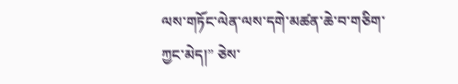ལས་གཏོང་ལེན་ལས་དགེ་མཚན་ཆེ་བ་གཅིག་ཀྱང་མེད།” ཅེས་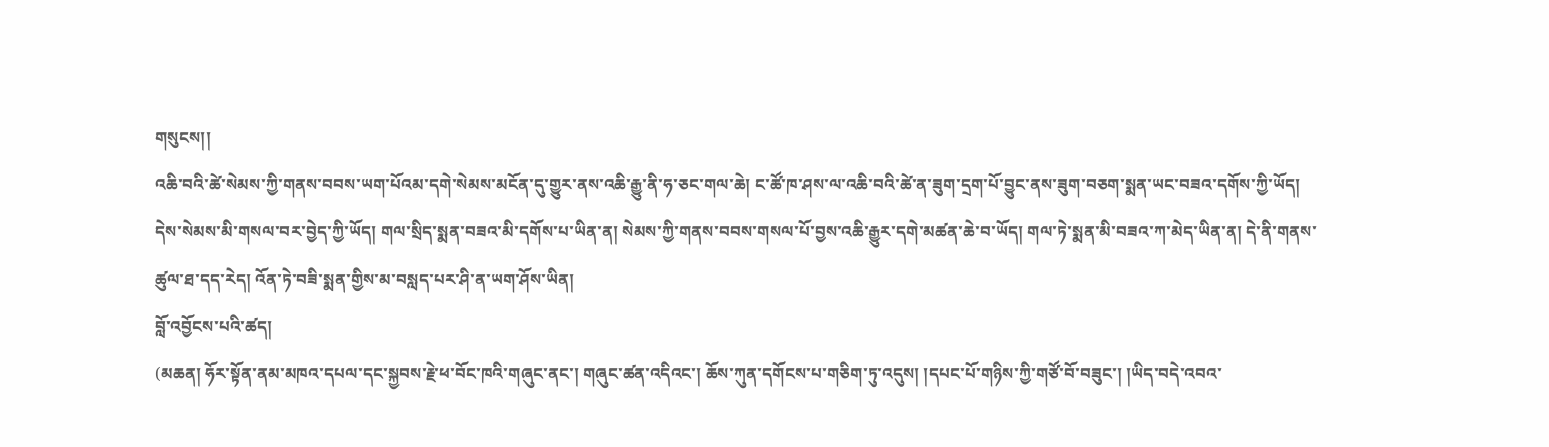གསུངས།།
འཆི་བའི་ཚེ་སེམས་ཀྱི་གནས་བབས་ཡག་པོའམ་དགེ་སེམས་མངོན་དུ་གྱུར་ནས་འཆི་རྒྱུ་ནི་ཧ་ཅང་གལ་ཆེ། ང་ཚོ་ཁ་ཤས་ལ་འཆི་བའི་ཚེ་ན་ཟུག་དྲག་པོ་བྱུང་ནས་ཟུག་བཅག་སྨན་ཡང་བཟའ་དགོས་ཀྱི་ཡོད། དེས་སེམས་མི་གསལ་བར་བྱེད་ཀྱི་ཡོད། གལ་སྲིད་སྨན་བཟའ་མི་དགོས་པ་ཡིན་ན། སེམས་ཀྱི་གནས་བབས་གསལ་པོ་བྱས་འཆི་རྒྱུར་དགེ་མཚན་ཆེ་བ་ཡོད། གལ་ཏེ་སྨན་མི་བཟའ་ཀ་མེད་ཡིན་ན། དེ་ནི་གནས་ཚུལ་ཐ་དད་རེད། འོན་ཏེ་བཟི་སྨན་གྱིས་མ་བསླད་པར་ཤི་ན་ཡག་ཤོས་ཡིན།
བློ་འབྱོངས་པའི་ཚད།
(མཆན། ཧོར་སྟོན་ནམ་མཁའ་དཔལ་དང་སྐྱབས་རྗེ་ཕ་བོང་ཁའི་གཞུང་ནང་། གཞུང་ཚན་འདིའང་། ཆོས་ཀུན་དགོངས་པ་གཅིག་ཏུ་འདུས། །དཔང་པོ་གཉིས་ཀྱི་གཙོ་བོ་བཟུང་། །ཡིད་བདེ་འབའ་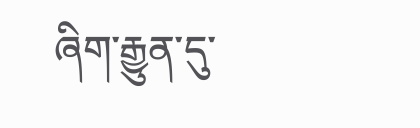ཞིག་རྒྱུན་དུ་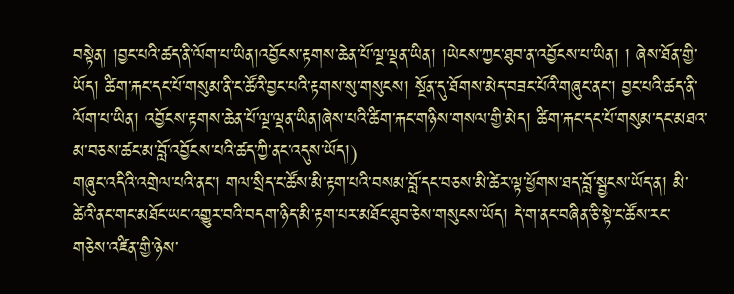བསྟེན། །བྱང་པའི་ཚད་ནི་ལོག་པ་ཡིན།འབྱོངས་རྟགས་ཆེན་པོ་ལྔ་ལྡན་ཡིན། །ཡེངས་ཀྱང་ཐུབ་ན་འབྱོངས་པ་ཡིན། ། ཞེས་ཐོན་གྱི་ཡོད། ཚིག་རྐང་དང་པོ་གསུམ་ནི་ང་ཚོའི་བྱང་པའི་རྟགས་སུ་གསུངས། སྔོན་དུ་ཐོགས་མེད་བཟང་པོའི་གཞུང་ནང་། བྱང་པའི་ཚད་ནི་ལོག་པ་ཡིན། འབྱོངས་རྟགས་ཆེན་པོ་ལྔ་ལྡན་ཡིན།ཞེས་པའི་ཚིག་རྐང་གཉིས་གསལ་གྱི་མེད། ཚིག་རྐང་དང་པོ་གསུམ་དང་མཐའ་མ་བཅས་ཚང་མ་བློ་འབྱོངས་པའི་ཚད་ཀྱི་ནང་འདུས་ཡོད།)
གཞུང་འདིའི་འགྲེལ་པའི་ནང་། གལ་སྲིད་ང་ཚོས་མི་རྟག་པའི་བསམ་བློ་དང་བཅས་མི་ཚེར་ལྟ་ཕྱོགས་ཐད་བློ་སྦྱངས་ཡོད་ན། མི་ཚེའི་ནང་གང་མཐོང་ཡང་འགྱུར་བའི་བདག་ཉིད་མི་རྟག་པར་མཐོང་ཐུབ་ཅེས་གསུངས་ཡོད། དེ་ག་ནང་བཞིན་ཅི་སྟེ་ང་ཚོས་རང་གཅེས་འཛིན་གྱི་ཉེས་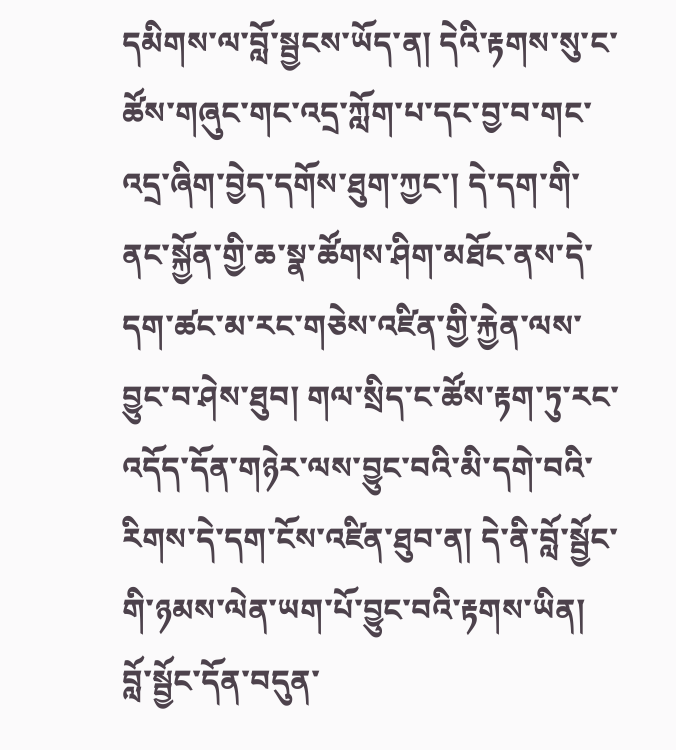དམིགས་ལ་བློ་སྦྱངས་ཡོད་ན། དེའི་རྟགས་སུ་ང་ཚོས་གཞུང་གང་འདྲ་ཀློག་པ་དང་བྱ་བ་གང་འདྲ་ཞིག་བྱེད་དགོས་ཐུག་ཀྱང་། དེ་དག་གི་ནང་སྐྱོན་གྱི་ཆ་སྣ་ཚོགས་ཤིག་མཐོང་ནས་དེ་དག་ཚང་མ་རང་གཅེས་འཛིན་གྱི་རྐྱེན་ལས་བྱུང་བ་ཤེས་ཐུབ། གལ་སྲིད་ང་ཚོས་རྟག་ཏུ་རང་འདོད་དོན་གཉེར་ལས་བྱུང་བའི་མི་དགེ་བའི་རིགས་དེ་དག་ངོས་འཛིན་ཐུབ་ན། དེ་ནི་བློ་སྦྱོང་གི་ཉམས་ལེན་ཡག་པོ་བྱུང་བའི་རྟགས་ཡིན།
བློ་སྦྱོང་དོན་བདུན་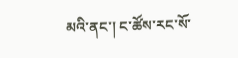མའི་ནང་། ང་ཚོས་རང་སོ་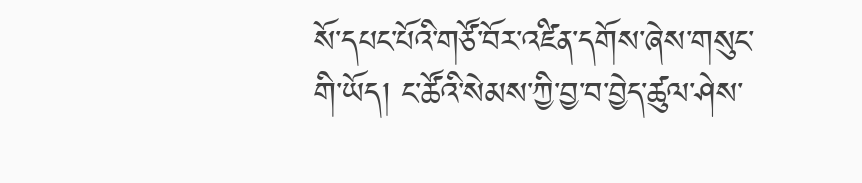སོ་དཔང་པོའི་གཙོ་བོར་འཛིན་དགོས་ཞེས་གསུང་གི་ཡོད། ང་ཚོའི་སེམས་ཀྱི་བྱ་བ་བྱེད་ཚུལ་ཤེས་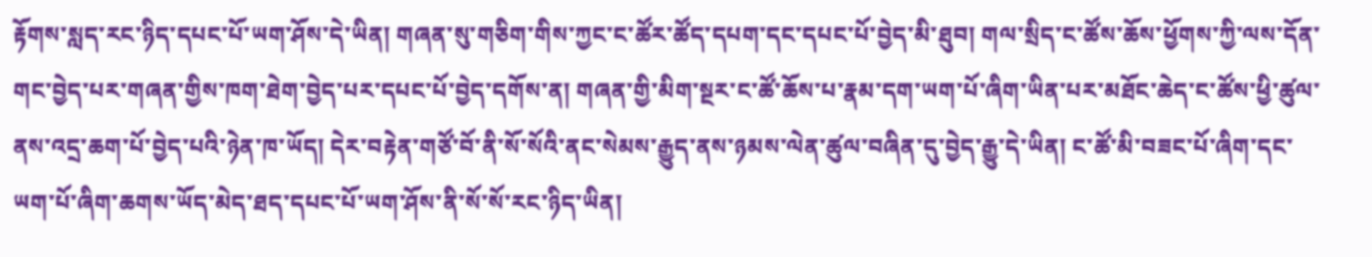རྟོགས་སླད་རང་ཉིད་དཔང་པོ་ཡག་ཤོས་དེ་ཡིན། གཞན་སུ་གཅིག་གིས་ཀྱང་ང་ཚོར་ཚོད་དཔག་དང་དཔང་པོ་བྱེད་མི་ཐུབ། གལ་སྲིད་ང་ཚོས་ཆོས་ཕྱོགས་ཀྱི་ལས་དོན་གང་བྱེད་པར་གཞན་གྱིས་ཁག་ཐེག་བྱེད་པར་དཔང་པོ་བྱེད་དགོས་ན། གཞན་གྱི་མིག་སྔར་ང་ཚོ་ཆོས་པ་རྣམ་དག་ཡག་པོ་ཞིག་ཡིན་པར་མཐོང་ཆེད་ང་ཚོས་ཕྱི་ཚུལ་ནས་འདྲ་ཆག་པོ་བྱེད་པའི་ཉེན་ཁ་ཡོད། དེར་བརྟེན་གཙོ་བོ་ནི་སོ་སོའི་ནང་སེམས་རྒྱུད་ནས་ཉམས་ལེན་ཚུལ་བཞིན་དུ་བྱེད་རྒྱུ་དེ་ཡིན། ང་ཚོ་མི་བཟང་པོ་ཞིག་དང་ཡག་པོ་ཞིག་ཆགས་ཡོད་མེད་ཐད་དཔང་པོ་ཡག་ཤོས་ནི་སོ་སོ་རང་ཉིད་ཡིན།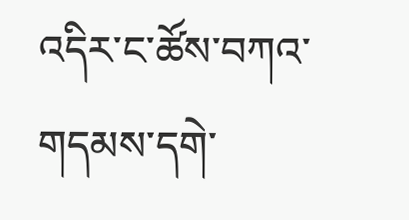འདིར་ང་ཚོས་བཀའ་གདམས་དགེ་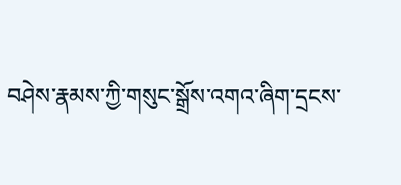བཤེས་རྣམས་ཀྱི་གསུང་སྒྲོས་འགའ་ཞིག་དྲངས་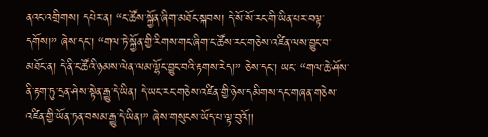ནའང་འགྲིགས། དཔེར་ན། “ང་ཚོས་སྐྱོན་ཞིག་མཐོང་སྐབས། དེ་སོ་སོ་རང་གི་ཡིན་པར་བལྟ་དགོས།” ཞེས་དང་། “གལ་ཏེ་སྐྱོན་གྱི་རིགས་གང་ཞིག་ང་ཚོས་རང་གཅེས་འཛིན་ལས་བྱུང་བ་མཐོང་ན། དེ་ནི་ང་ཚོའི་ཉམས་ལེན་ལམ་ལྷོང་བྱུང་བའི་རྟགས་རེད།” ཅེས་དང་། ཡང་ “གལ་ཆེ་ཤོས་ནི་རྟག་ཏུ་དྲན་ཤེས་སྟེན་རྒྱུ་དེ་ཡིན། དེ་ཡང་རང་གཅེས་འཛིན་གྱི་ཉེས་དམིགས་དང་གཞན་གཅེས་འཛིན་གྱི་ཡོན་ཏན་བསམ་རྒྱུ་དེ་ཡིན།” ཞེས་གསུངས་ཡོད་པ་ལྟ་བུའོ།།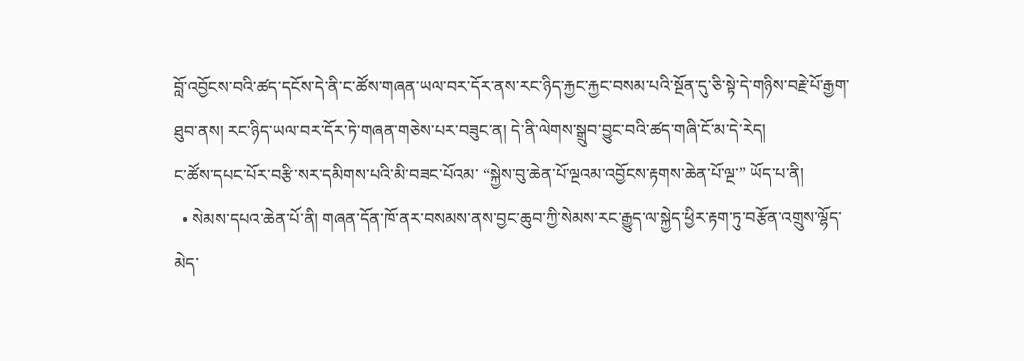བློ་འབྱོངས་བའི་ཚད་དངོས་དེ་ནི་ང་ཚོས་གཞན་ཡལ་བར་དོར་ནས་རང་ཉིད་རྐྱང་རྐྱང་བསམ་པའི་སྔོན་དུ་ཅི་སྟེ་དེ་གཉིས་བརྗེ་པོ་རྒྱག་ཐུབ་ནས། རང་ཉིད་ཡལ་བར་དོར་ཏེ་གཞན་གཅེས་པར་བཟུང་ན། དེ་ནི་ལེགས་སྒྲུབ་བྱུང་བའི་ཚད་གཞི་ངོ་མ་དེ་རེད།
ང་ཚོས་དཔང་པོར་བརྩི་སར་དམིགས་པའི་མི་བཟང་པོའམ་ “སྐྱེས་བུ་ཆེན་པོ་ལྔའམ་འབྱོངས་རྟགས་ཆེན་པོ་ལྔ་” ཡོད་པ་ནི།
  • སེམས་དཔའ་ཆེན་པོ་ནི། གཞན་དོན་ཁོ་ནར་བསམས་ནས་བྱང་ཆུབ་ཀྱི་སེམས་རང་རྒྱུད་ལ་སྐྱེད་ཕྱིར་རྟག་ཏུ་བརྩོན་འགྲུས་ལྷོད་མེད་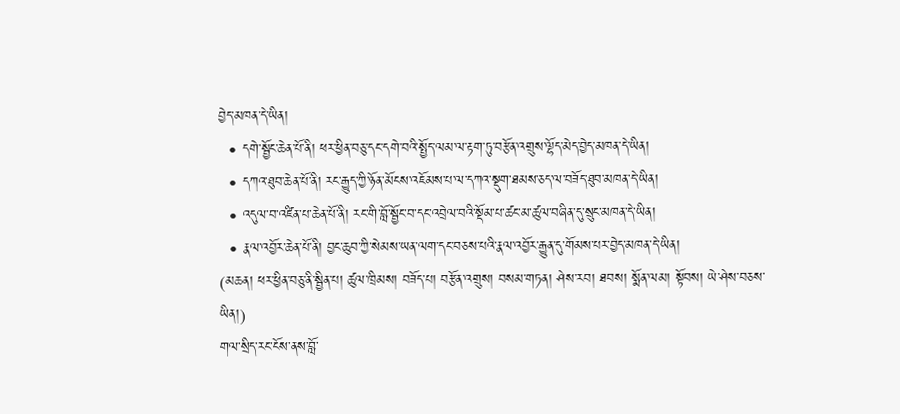བྱེད་མཁན་དེ་ཡིན།
  • དགེ་སྦྱོང་ཆེན་པོ་ནི། ཕར་ཕྱིན་བཅུ་དང་དགེ་བའི་སྤྱོད་ལམ་ལ་རྟག་ཏུ་བརྩོན་འགྲུས་ལྷོད་མེད་བྱེད་མཁན་དེ་ཡིན།
  • དཀའ་ཐུབ་ཆེན་པོ་ནི། རང་རྒྱུད་ཀྱི་ཉོན་མོངས་འཇོམས་པ་ལ་དཀའ་སྡུག་ཐམས་ཅད་ལ་བཟོད་ཐུབ་མཁན་དེ་ཡིན།
  • འདུལ་བ་འཛིན་པ་ཆེན་པོ་ནི། རང་གི་བློ་སྦྱོང་བ་དང་འབྲེལ་བའི་སྡོམ་པ་ཚང་མ་ཚུལ་བཞིན་དུ་སྲུང་མཁན་དེ་ཡིན།
  • རྣལ་འབྱོར་ཆེན་པོ་ནི། བྱང་ཆུབ་ཀྱི་སེམས་ཡན་ལག་དང་བཅས་པའི་རྣལ་འབྱོར་རྒྱུན་དུ་གོམས་པར་བྱེད་མཁན་དེ་ཡིན།
(མཆན། ཕར་ཕྱིན་བཅུ་ནི་སྦྱིན་པ། ཚུལ་ཁྲིམས། བཟོད་པ། བརྩོན་འགྲུས། བསམ་གཏན། ཤེས་རབ། ཐབས། སྨོན་ལམ། སྟོབས། ཡེ་ཤེས་བཅས་ཡིན།)
གལ་སྲིད་རང་ངོས་ནས་བློ་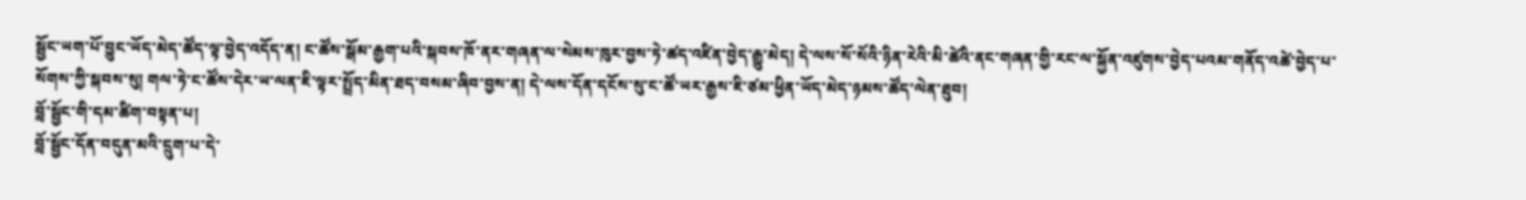སྦྱོང་ཡག་པོ་བྱུང་ཡོད་མེད་ཚོད་ལྟ་བྱེད་འདོད་ན། ང་ཚོས་སྒོམ་རྒྱག་པའི་སྐབས་ཁོ་ནར་གཞན་ལ་སེམས་ཁུར་བྱས་ཏེ་ཚད་འཛིན་བྱེད་རྒྱུ་མེད། དེ་ལས་སོ་སོའི་ཉིན་རེའི་མི་ཚེའི་ནང་གཞན་གྱི་རང་ལ་སྐྱོན་འཛུགས་བྱེད་པའམ་གནོད་འཚེ་བྱེད་པ་སོགས་ཀྱི་སྐབས་སུ། གལ་ཏེ་ང་ཚོས་དེར་ཡ་ལན་ཇི་ལྟར་སྤྲོད་མིན་ཐད་བསམ་ཞིབ་བྱས་ན། དེ་ལས་དོན་དངོས་སུ་ང་ཚོ་ཡར་རྒྱས་ཇི་ཙམ་ཕྱིན་ཡོད་མེད་ཉམས་ཚོད་ལེན་ཐུབ།
བློ་སྦྱོང་གི་དམ་ཚིག་བསྟན་པ།
བློ་སྦྱོང་དོན་བདུན་མའི་དྲུག་པ་དེ་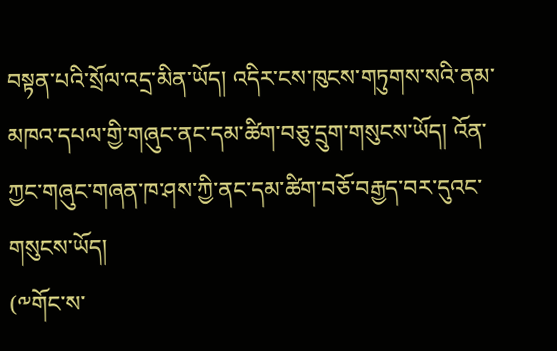བསྟན་པའི་སྲོལ་འདྲ་མིན་ཡོད། འདིར་ངས་ཁུངས་གཏུགས་སའི་ནམ་མཁའ་དཔལ་གྱི་གཞུང་ནང་དམ་ཚིག་བཅུ་དྲུག་གསུངས་ཡོད། འོན་ཀྱང་གཞུང་གཞན་ཁ་ཤས་ཀྱི་ནང་དམ་ཚིག་བཅོ་བརྒྱད་བར་དུའང་གསུངས་ཡོད།
(༸གོང་ས་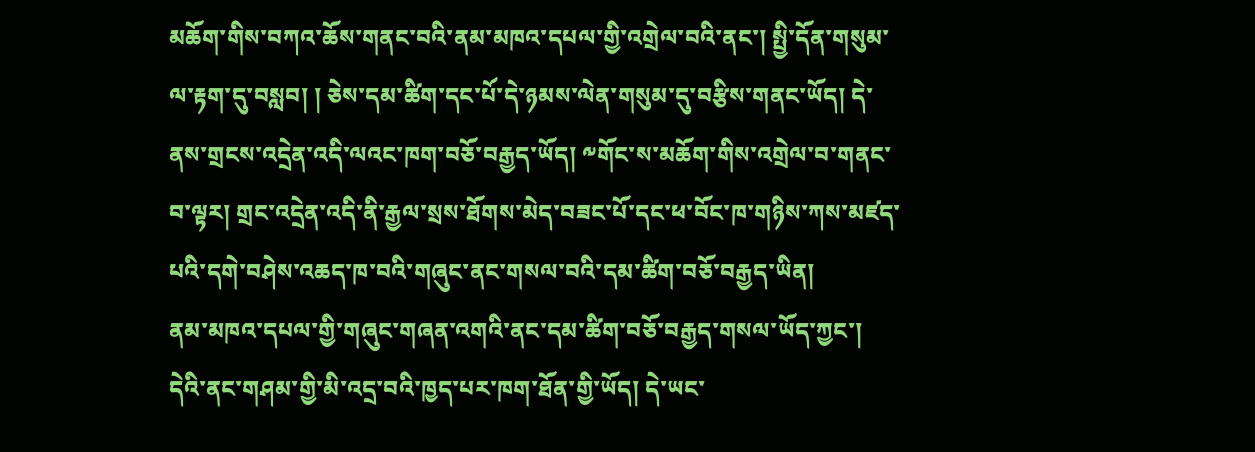མཆོག་གིས་བཀའ་ཆོས་གནང་བའི་ནམ་མཁའ་དཔལ་གྱི་འགྲེལ་བའི་ནང་། སྤྱི་དོན་གསུམ་ལ་རྟག་དུ་བསླབ། ། ཅེས་དམ་ཚིག་དང་པོ་དེ་ཉམས་ལེན་གསུམ་དུ་བརྩིས་གནང་ཡོད། དེ་ནས་གྲངས་འདྲེན་འདི་ལའང་ཁག་བཅོ་བརྒྱད་ཡོད། ༸གོང་ས་མཆོག་གིས་འགྲེལ་བ་གནང་བ་ལྟར། གྲང་འདྲེན་འདི་ནི་རྒྱལ་སྲས་ཐོགས་མེད་བཟང་པོ་དང་ཕ་བོང་ཁ་གཉིས་ཀས་མཛད་པའི་དགེ་བཤེས་འཆད་ཁ་བའི་གཞུང་ནང་གསལ་བའི་དམ་ཚིག་བཅོ་བརྒྱད་ཡིན།
ནམ་མཁའ་དཔལ་གྱི་གཞུང་གཞན་འགའི་ནང་དམ་ཚིག་བཅོ་བརྒྱད་གསལ་ཡོད་ཀྱང་། དེའི་ནང་གཤམ་གྱི་མི་འདྲ་བའི་ཁྱད་པར་ཁག་ཐོན་གྱི་ཡོད། དེ་ཡང་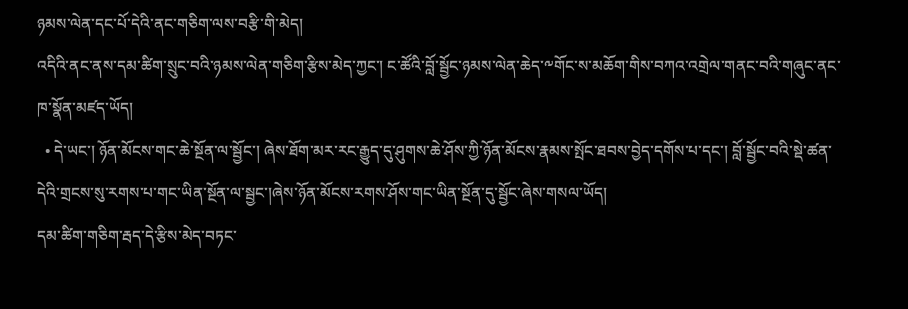ཉམས་ལེན་དང་པོ་དེའི་ནང་གཅིག་ལས་བརྩི་གི་མེད།
འདིའི་ནང་ནས་དམ་ཚིག་སྲུང་བའི་ཉམས་ལེན་གཅིག་རྩིས་མེད་ཀྱང་། ང་ཚོའི་བློ་སྦྱོང་ཉམས་ལེན་ཆེད་༸གོང་ས་མཆོག་གིས་བཀའ་འགྲེལ་གནང་བའི་གཞུང་ནང་ཁ་སྣོན་མཛད་ཡོད།
  • དེ་ཡང་། ཉོན་མོངས་གང་ཆེ་སྔོན་ལ་སྦྱོང་། ཞེས་ཐོག་མར་རང་རྒྱུད་དུ་ཤུགས་ཆེ་ཤོས་ཀྱི་ཉོན་མོངས་རྣམས་སྤོང་ཐབས་བྱེད་དགོས་པ་དང་། བློ་སྦྱོང་བའི་སྡེ་ཚན་དེའི་གྲངས་སུ་རགས་པ་གང་ཡིན་སྔོན་ལ་སྦྱང་།ཞེས་ཉོན་མོངས་རགས་ཤོས་གང་ཡིན་སྔོན་དུ་སྦྱོང་ཞེས་གསལ་ཡོད།
དམ་ཚིག་གཅིག་རྦད་དེ་རྩིས་མེད་བཏང་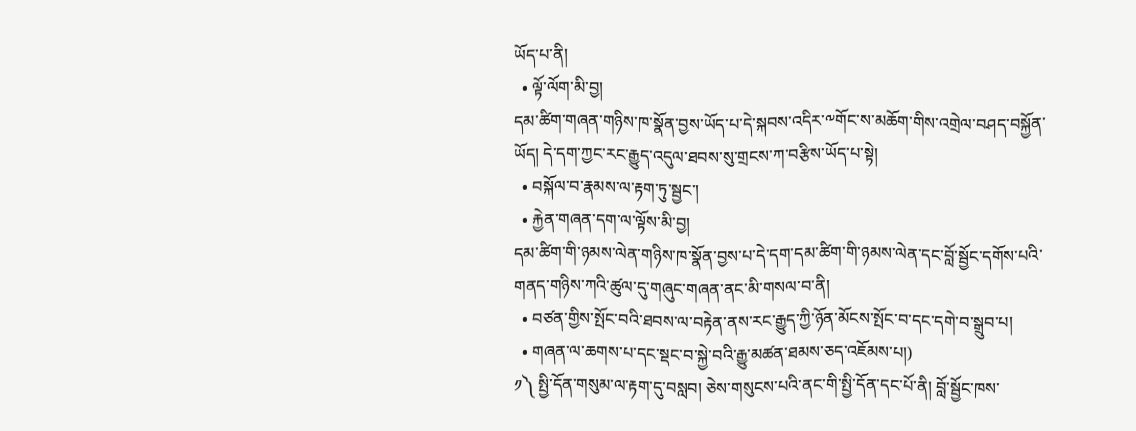ཡོད་པ་ནི།
  • ལྟོ་ལོག་མི་བྱ།
དམ་ཚིག་གཞན་གཉིས་ཁ་སྣོན་བྱས་ཡོད་པ་དེ་སྐབས་འདིར་༸གོང་ས་མཆོག་གིས་འགྲེལ་བཤད་བསྐྱོན་ཡོད། དེ་དག་ཀྱང་རང་རྒྱུད་འདུལ་ཐབས་སུ་གྲངས་ཀ་བརྩིས་ཡོད་པ་སྟེ།
  • བསྐོལ་བ་རྣམས་ལ་རྟག་ཏུ་སྦྱང་།
  • རྐྱེན་གཞན་དག་ལ་ལྟོས་མི་བྱ།
དམ་ཚིག་གི་ཉམས་ལེན་གཉིས་ཁ་སྣོན་བྱས་པ་དེ་དག་དམ་ཚིག་གི་ཉམས་ལེན་དང་བློ་སྦྱོང་དགོས་པའི་གནད་གཉིས་ཀའི་ཚུལ་དུ་གཞུང་གཞན་ནང་མི་གསལ་བ་ནི།
  • བཙན་གྱིས་སྤོང་བའི་ཐབས་ལ་བརྟེན་ནས་རང་རྒྱུད་ཀྱི་ཉོན་མོངས་སྤོང་བ་དང་དགེ་བ་སྒྲུབ་པ།
  • གཞན་ལ་ཆགས་པ་དང་སྡང་བ་སྐྱེ་བའི་རྒྱུ་མཚན་ཐམས་ཅད་འཇོམས་པ།)
༡༽ སྤྱི་དོན་གསུམ་ལ་རྟག་དུ་བསླབ། ཅེས་གསུངས་པའི་ནང་གི་སྤྱི་དོན་དང་པོ་ནི། བློ་སྦྱོང་ཁས་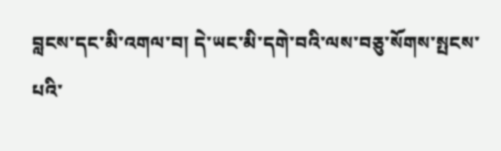བླངས་དང་མི་འགལ་བ། དེ་ཡང་མི་དགེ་བའི་ལས་བཅུ་སོགས་སྤངས་པའི་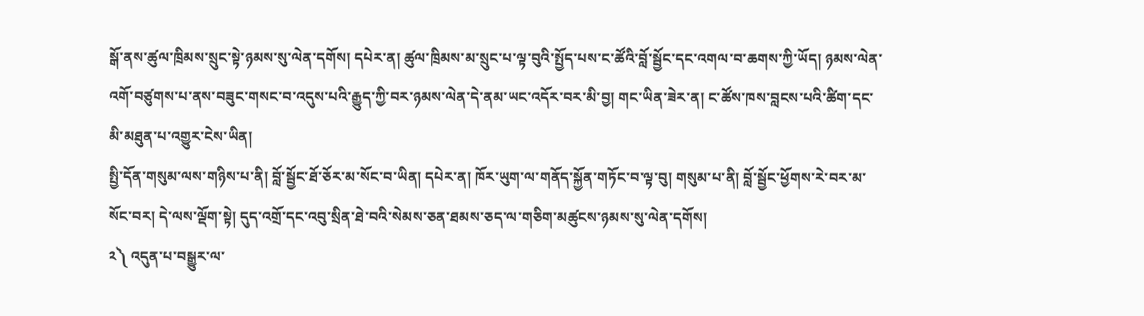སྒོ་ནས་ཚུལ་ཁྲིམས་སྲུང་སྟེ་ཉམས་སུ་ལེན་དགོས། དཔེར་ན། ཚུལ་ཁྲིམས་མ་སྲུང་པ་ལྟ་བུའི་སྤྱོད་པས་ང་ཚོའི་བློ་སྦྱོང་དང་འགལ་བ་ཆགས་ཀྱི་ཡོད། ཉམས་ལེན་འགོ་བཙུགས་པ་ནས་བཟུང་གསང་བ་འདུས་པའི་རྒྱུད་ཀྱི་བར་ཉམས་ལེན་དེ་ནམ་ཡང་འདོར་བར་མི་བྱ། གང་ཡིན་ཟེར་ན། ང་ཚོས་ཁས་བླངས་པའི་ཚིག་དང་མི་མཐུན་པ་འགྱུར་ངེས་ཡིན།
སྤྱི་དོན་གསུམ་ལས་གཉིས་པ་ནི། བློ་སྦྱོང་ཐོ་ཅོར་མ་སོང་བ་ཡིན། དཔེར་ན། ཁོར་ཡུག་ལ་གནོད་སྐྱོན་གཏོང་བ་ལྟ་བུ། གསུམ་པ་ནི། བློ་སྦྱོང་ཕྱོགས་རེ་བར་མ་སོང་བར། དེ་ལས་ལྡོག་སྟེ། དུད་འགྲོ་དང་འབུ་སྲིན་ཐེ་བའི་སེམས་ཅན་ཐམས་ཅད་ལ་གཅིག་མཚུངས་ཉམས་སུ་ལེན་དགོས།
༢༽ འདུན་པ་བསྒྱུར་ལ་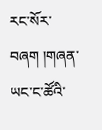རང་སོར་བཞག །གཞན་ཡང་ང་ཚོའི་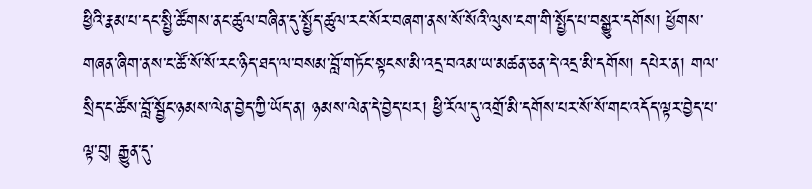ཕྱིའི་རྣམ་པ་དང་སྤྱི་ཚོགས་ནང་ཚུལ་བཞིན་དུ་སྤྱོད་ཚུལ་རང་སོར་བཞག་ནས་སོ་སོའི་ལུས་ངག་གི་སྤྱོད་པ་བསྒྱུར་དགོས། ཕྱོགས་གཞན་ཞིག་ནས་ང་ཚོ་སོ་སོ་རང་ཉིད་ཐད་ལ་བསམ་བློ་གཏོང་སྟངས་མི་འདྲ་བའམ་ཡ་མཚན་ཅན་དེ་འདྲ་མི་དགོས། དཔེར་ན། གལ་སྲིད་ང་ཚོས་བློ་སྦྱོང་ཉམས་ལེན་བྱེད་ཀྱི་ཡོད་ན། ཉམས་ལེན་དེ་བྱེད་པར། ཕྱི་རོལ་དུ་འགྲོ་མི་དགོས་པར་སོ་སོ་གང་འདོད་ལྟར་བྱེད་པ་ལྟ་བུ། རྒྱུན་དུ་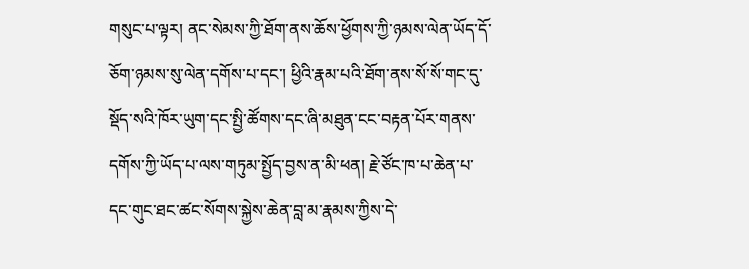གསུང་པ་ལྟར། ནང་སེམས་ཀྱི་ཐོག་ནས་ཆོས་ཕྱོགས་ཀྱི་ཉམས་ལེན་ཡོད་དོ་ཅོག་ཉམས་སུ་ལེན་དགོས་པ་དང་། ཕྱིའི་རྣམ་པའི་ཐོག་ནས་སོ་སོ་གང་དུ་སྡོད་སའི་ཁོར་ཡུག་དང་སྤྱི་ཚོགས་དང་ཞི་མཐུན་ངང་བརྟན་པོར་གནས་དགོས་ཀྱི་ཡོད་པ་ལས་གཏུམ་སྤྱོད་བྱས་ན་མི་ཕན། རྗེ་ཙོང་ཁ་པ་ཆེན་པ་དང་གུང་ཐང་ཚང་སོགས་སྐྱེས་ཆེན་བླ་མ་རྣམས་ཀྱིས་དེ་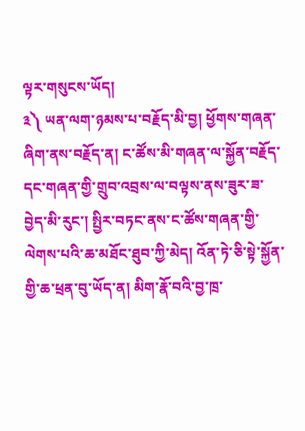ལྟར་གསུངས་ཡོད།
༣༽ ཡན་ལག་ཉམས་པ་བརྗོད་མི་བྱ། ཕྱོགས་གཞན་ཞིག་ནས་བརྗོད་ན། ང་ཚོས་མི་གཞན་ལ་སྐྱོན་བརྗོད་དང་གཞན་གྱི་གྲུབ་འབྲས་ལ་བལྟས་ནས་ཟུར་ཟ་བྱེད་མི་རུང་། སྤྱིར་བཏང་ནས་ང་ཚོས་གཞན་གྱི་ལེགས་པའི་ཆ་མཐོང་ཐུབ་ཀྱི་མེད། འོན་ཏེ་ཅི་སྟེ་སྐྱོན་གྱི་ཆ་ཕྲན་བུ་ཡོད་ན། མིག་རྣོ་བའི་བྱ་ཁྲ་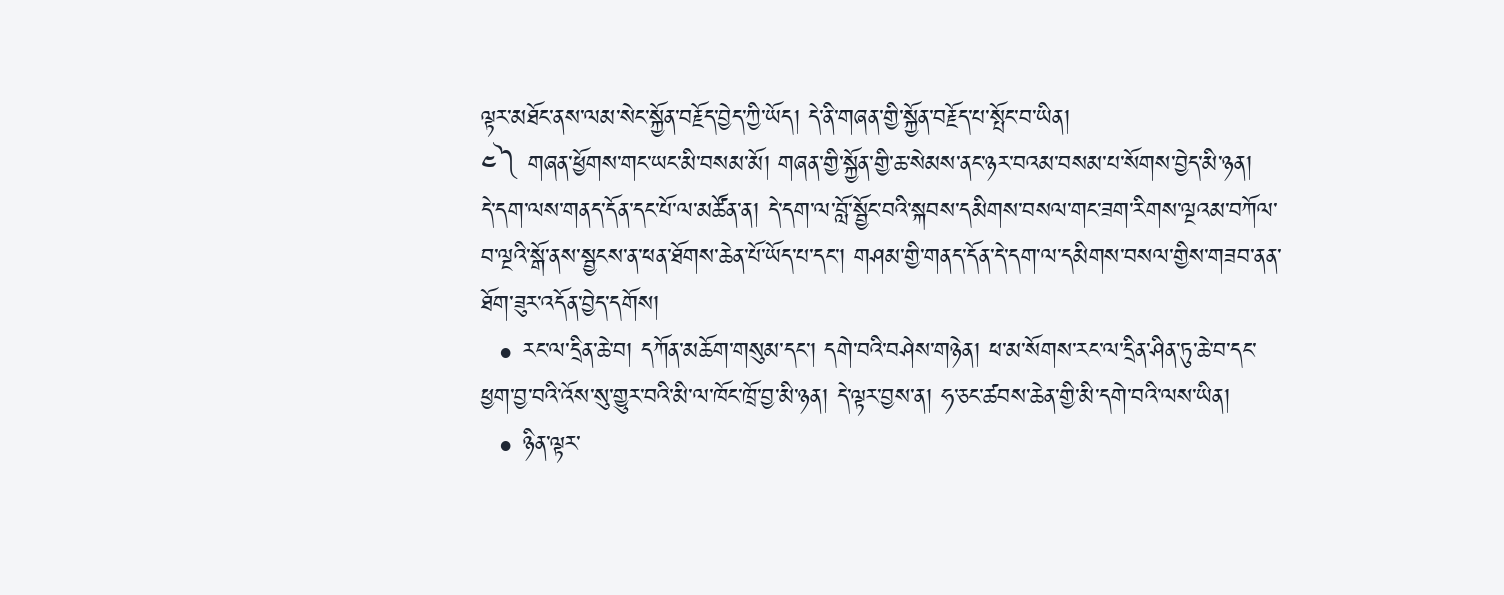ལྟར་མཐོང་ནས་ལམ་སེང་སྐྱོན་བརྗོད་བྱེད་ཀྱི་ཡོད། དེ་ནི་གཞན་གྱི་སྐྱོན་བརྗོད་པ་སྤོང་བ་ཡིན།
༤༽ གཞན་ཕྱོགས་གང་ཡང་མི་བསམ་མོ། གཞན་གྱི་སྐྱོན་གྱི་ཆ་སེམས་ནང་ཉར་བའམ་བསམ་པ་སོགས་བྱེད་མི་ཉན།
དེ་དག་ལས་གནད་དོན་དང་པོ་ལ་མཚོན་ན། དེ་དག་ལ་བློ་སྦྱོང་བའི་སྐབས་དམིགས་བསལ་གང་ཟག་རིགས་ལྔའམ་བཀོལ་བ་ལྔའི་སྒོ་ནས་སྦྱངས་ན་ཕན་ཐོགས་ཆེན་པོ་ཡོད་པ་དང་། གཤམ་གྱི་གནད་དོན་དེ་དག་ལ་དམིགས་བསལ་གྱིས་གཟབ་ནན་ཐོག་ཟུར་འདོན་བྱེད་དགོས།
  • རང་ལ་དྲིན་ཆེ་བ། དཀོན་མཆོག་གསུམ་དང་། དགེ་བའི་བཤེས་གཉེན། ཕ་མ་སོགས་རང་ལ་དྲིན་ཤིན་ཏུ་ཆེ་བ་དང་ཕྱག་བྱ་བའི་འོས་སུ་གྱུར་བའི་མི་ལ་ཁོང་ཁྲོ་བྱ་མི་ཉན། དེ་ལྟར་བྱས་ན། ཧ་ཅང་ཚབས་ཆེན་གྱི་མི་དགེ་བའི་ལས་ཡིན།
  • ཉིན་ལྟར་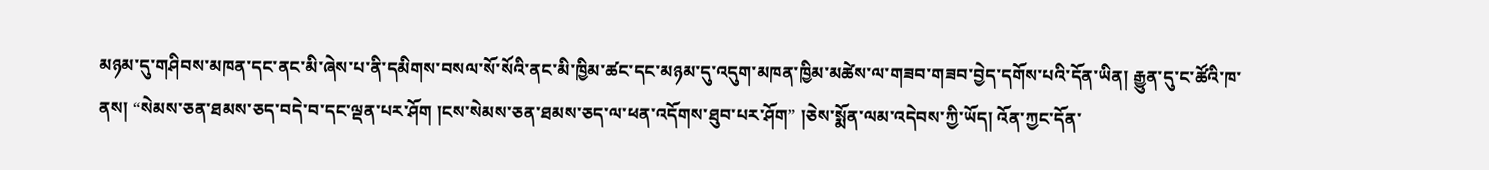མཉམ་དུ་གཤིབས་མཁན་དང་ནང་མི་ཞེས་པ་ནི་དམིགས་བསལ་སོ་སོའི་ནང་མི་ཁྱིམ་ཚང་དང་མཉམ་དུ་འདུག་མཁན་ཁྱིམ་མཚེས་ལ་གཟབ་གཟབ་བྱེད་དགོས་པའི་དོན་ཡིན། རྒྱུན་དུ་ང་ཚོའི་ཁ་ནས། “སེམས་ཅན་ཐམས་ཅད་བདེ་བ་དང་ལྡན་པར་ཤོག །ངས་སེམས་ཅན་ཐམས་ཅད་ལ་ཕན་འདོགས་ཐུབ་པར་ཤོག” །ཅེས་སྨོན་ལམ་འདེབས་ཀྱི་ཡོད། འོན་ཀྱང་དོན་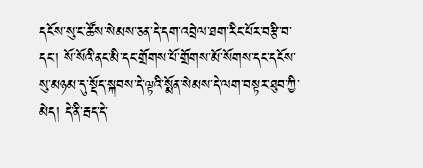དངོས་སུ་ང་ཚོས་སེམས་ཅན་དེ་དག་འབྲེལ་ཐག་རིང་པོར་བརྩི་བ་དང་། སོ་སོའི་ནང་མི་དང་གྲོགས་པོ་གྲོགས་མོ་སོགས་དང་དངོས་སུ་མཉམ་དུ་སྡོད་སྐབས་དེ་ལྟའི་སྨོན་སེམས་དེ་ལག་བསྟར་ཐུབ་ཀྱི་མེད། དེ་ནི་རྦད་དེ་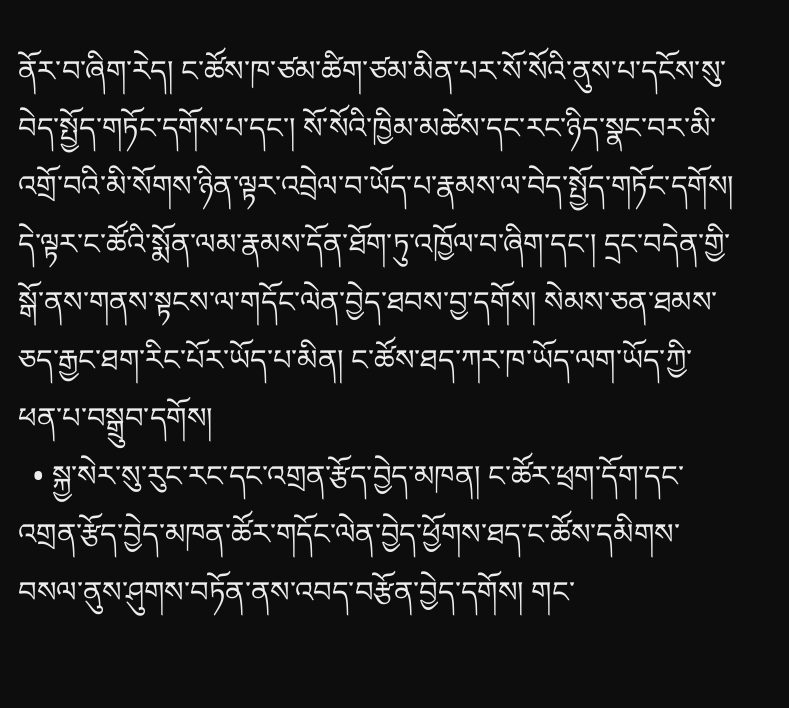ནོར་བ་ཞིག་རེད། ང་ཚོས་ཁ་ཙམ་ཚིག་ཙམ་མིན་པར་སོ་སོའི་ནུས་པ་དངོས་སུ་བེད་སྤྱོད་གཏོང་དགོས་པ་དང་། སོ་སོའི་ཁྱིམ་མཚེས་དང་རང་ཉིད་སྣང་བར་མི་འགྲོ་བའི་མི་སོགས་ཉིན་ལྟར་འབྲེལ་བ་ཡོད་པ་རྣམས་ལ་བེད་སྤྱོད་གཏོང་དགོས། དེ་ལྟར་ང་ཚོའི་སྨོན་ལམ་རྣམས་དོན་ཐོག་ཏུ་འཁྱོལ་བ་ཞིག་དང་། དྲང་བདེན་གྱི་སྒོ་ནས་གནས་སྟངས་ལ་གདོང་ལེན་བྱེད་ཐབས་བྱ་དགོས། སེམས་ཅན་ཐམས་ཅད་རྒྱང་ཐག་རིང་པོར་ཡོད་པ་མིན། ང་ཚོས་ཐད་ཀར་ཁ་ཡོད་ལག་ཡོད་ཀྱི་ཕན་པ་བསྒྲུབ་དགོས།
  • སྐྱ་སེར་སུ་རུང་རང་དང་འགྲན་རྩོད་བྱེད་མཁན། ང་ཚོར་ཕྲག་དོག་དང་འགྲན་རྩོད་བྱེད་མཁན་ཚོར་གདོང་ལེན་བྱེད་ཕྱོགས་ཐད་ང་ཚོས་དམིགས་བསལ་ནུས་ཤུགས་བཏོན་ནས་འབད་བརྩོན་བྱེད་དགོས། གང་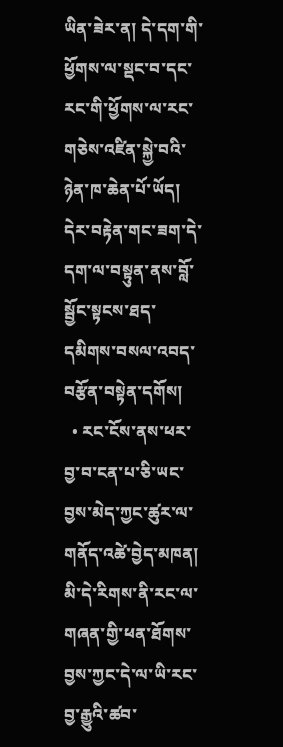ཡིན་ཟེར་ན། དེ་དག་གི་ཕྱོགས་ལ་སྡང་བ་དང་རང་གི་ཕྱོགས་ལ་རང་གཅེས་འཛིན་སྐྱེ་བའི་ཉེན་ཁ་ཆེན་པོ་ཡོད། དེར་བརྟེན་གང་ཟག་དེ་དག་ལ་བསྟུན་ནས་བློ་སྦྱོང་སྟངས་ཐད་དམིགས་བསལ་འབད་བརྩོན་བསྟེན་དགོས།
  • རང་ངོས་ནས་ཕར་བྱ་བ་ངན་པ་ཅི་ཡང་བྱས་མེད་ཀྱང་ཚུར་ལ་གནོད་འཚེ་བྱེད་མཁན། མི་དེ་རིགས་ནི་རང་ལ་གཞན་གྱི་ཕན་ཐོགས་བྱས་ཀྱང་དེ་ལ་ཡི་རང་བྱ་རྒྱུའི་ཚབ་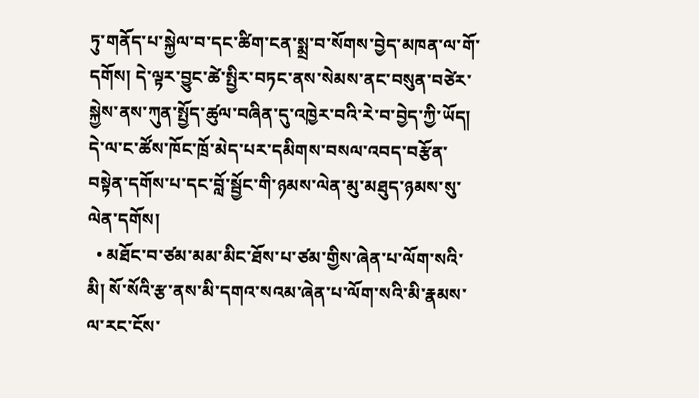ཏུ་གནོད་པ་སྐྱེལ་བ་དང་ཚིག་ངན་སྨྲ་བ་སོགས་བྱེད་མཁན་ལ་གོ་དགོས། དེ་ལྟར་བྱུང་ཚེ་སྤྱིར་བཏང་ནས་སེམས་ནང་བསུན་བཙེར་སྐྱེས་ནས་ཀུན་སྤྱོད་ཚུལ་བཞིན་དུ་འཁྱེར་བའི་རེ་བ་བྱེད་ཀྱི་ཡོད། དེ་ལ་ང་ཚོས་ཁོང་ཁྲོ་མེད་པར་དམིགས་བསལ་འབད་བརྩོན་བསྟེན་དགོས་པ་དང་བློ་སྦྱོང་གི་ཉམས་ལེན་མུ་མཐུད་ཉམས་སུ་ལེན་དགོས།
  • མཐོང་བ་ཙམ་མམ་མིང་ཐོས་པ་ཙམ་གྱིས་ཞེན་པ་ལོག་སའི་མི། སོ་སོའི་རྩ་ནས་མི་དགའ་སའམ་ཞེན་པ་ལོག་སའི་མི་རྣམས་ལ་རང་ངོས་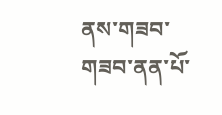ནས་གཟབ་གཟབ་ནན་པོ་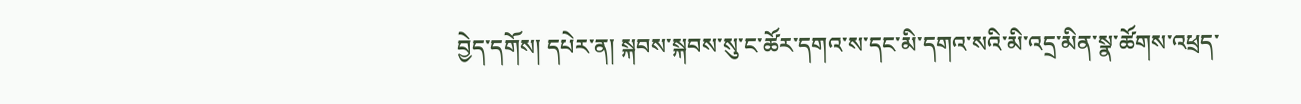བྱེད་དགོས། དཔེར་ན། སྐབས་སྐབས་སུ་ང་ཚོར་དགའ་ས་དང་མི་དགའ་སའི་མི་འདྲ་མིན་སྣ་ཚོགས་འཕྲད་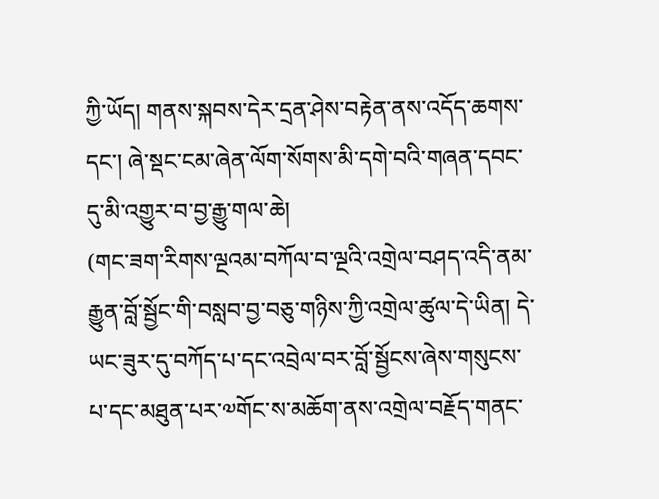ཀྱི་ཡོད། གནས་སྐབས་དེར་དྲན་ཤེས་བརྟེན་ནས་འདོད་ཆགས་དང་། ཞེ་སྡང་ངམ་ཞེན་ལོག་སོགས་མི་དགེ་བའི་གཞན་དབང་དུ་མི་འགྱུར་བ་བྱ་རྒྱུ་གལ་ཆེ།
(གང་ཟག་རིགས་ལྔའམ་བཀོལ་བ་ལྔའི་འགྲེལ་བཤད་འདི་ནམ་རྒྱུན་བློ་སྦྱོང་གི་བསླབ་བྱ་བཅུ་གཉིས་ཀྱི་འགྲེལ་ཚུལ་དེ་ཡིན། དེ་ཡང་ཟུར་དུ་བཀོད་པ་དང་འབྲེལ་བར་བློ་སྦྱོངས་ཞེས་གསུངས་པ་དང་མཐུན་པར་༧གོང་ས་མཆོག་ནས་འགྲེལ་བརྗོད་གནང་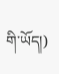གི་ཡོད།)